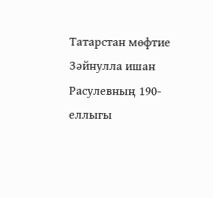Татарстан мөфтие Зәйнулла ишан Расулевның 190-еллыгы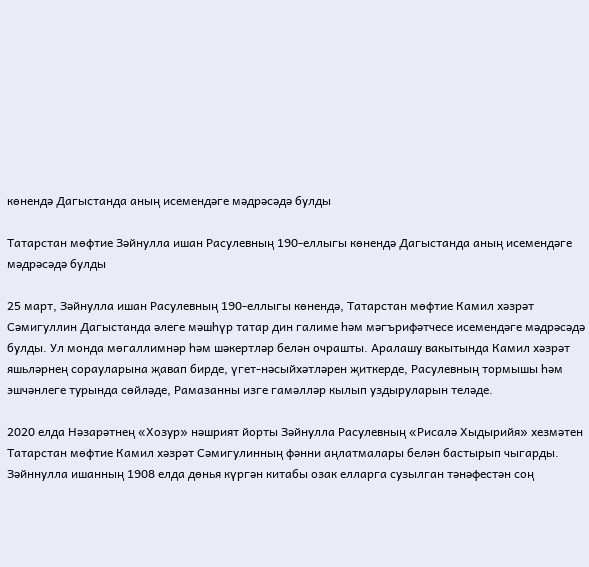көнендә Дагыстанда аның исемендәге мәдрәсәдә булды

Татарстан мөфтие Зәйнулла ишан Расулевның 190-еллыгы көнендә Дагыстанда аның исемендәге мәдрәсәдә булды

25 март, Зәйнулла ишан Расулевның 190-еллыгы көнендә, Татарстан мөфтие Камил хәзрәт Сәмигуллин Дагыстанда әлеге мәшһүр татар дин галиме һәм мәгърифәтчесе исемендәге мәдрәсәдә булды. Ул монда мөгаллимнәр һәм шәкертләр белән очрашты. Аралашу вакытында Камил хәзрәт яшьләрнең сорауларына җавап бирде, үгет-нәсыйхәтләрен җиткерде, Расулевның тормышы һәм эшчәнлеге турында сөйләде, Рамазанны изге гамәлләр кылып уздыруларын теләде.

2020 елда Нәзарәтнең «Хозур» нәшрият йорты Зәйнулла Расулевның «Рисалә Хыдырийя» хезмәтен Татарстан мөфтие Камил хәзрәт Сәмигулинның фәнни аңлатмалары белән бастырып чыгарды. Зәйннулла ишанның 1908 елда дөнья күргән китабы озак елларга сузылган тәнәфестән соң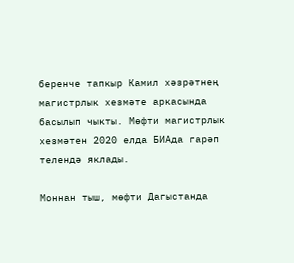беренче тапкыр Камил хәзрәтнең магистрлык хезмәте аркасында басылып чыкты. Мөфти магистрлык хезмәтен 2020 елда БИАда гарәп телендә яклады.

Моннан тыш, мөфти Дагыстанда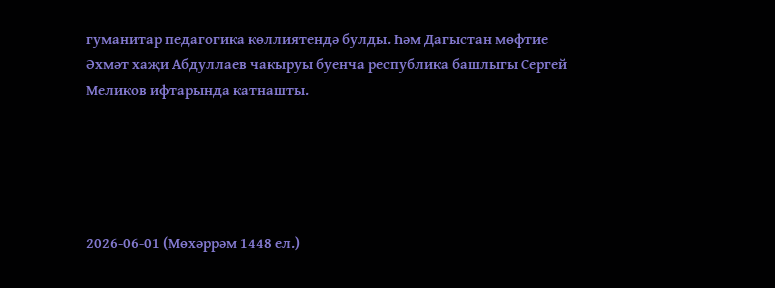гуманитар педагогика көллиятендә булды. Һәм Дагыстан мөфтие Әхмәт хаҗи Абдуллаев чакыруы буенча республика башлыгы Сергей Меликов ифтарында катнашты.





2026-06-01 (Мөхәррәм 1448 ел.)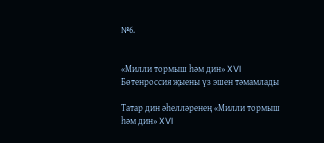№6.


«Милли тормыш һәм дин» XVI Бөтенроссия җыены үз эшен тәмамлады

Татар дин әһелләренең «Милли тормыш һәм дин» XVI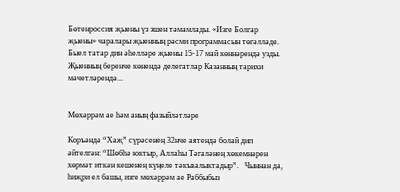Бөтенроссия җыены үз эшен тәмамлады. «Изге Болгар җыены» чаралары җыенның рәсми программасын төгәлләде. Быел татар дин әһелләре җыены 15-17 май көннәрендә узды. Җыенның беренче көнендә делегатлар Казанның тарихи мәчетләрендә...


Мөхәррәм ае һәм аның фазыйләтләре

Коръәндә “Хаҗ” сүрәсенең 32нче аятендә болай дип әйтелгән: “Шөбһә юктыр, Аллаһы Тәгаләнең хөкемнәрен хөрмәт иткән кешенең күңеле тәкъвалыктадыр”.   Чыннан да, һиҗри ел башы, изге мөхәррәм ае Раббыбыз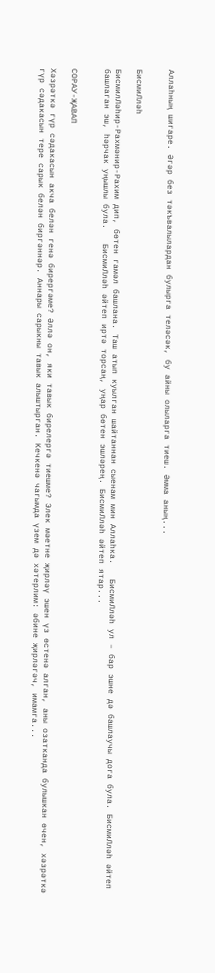Аллаһның шигаре. Әгәр без тәкъвалылардан булырга теләсәк, бу айны олыларга тиеш. Әмма аның...


БисмиЛләһ

БисмилЛәһир-Рахмәнир-Рахим дип, бөтен гамәл башлана. Таш атып куылган шайтаннан сыенам мин Аллаһка.   БисмиЛләһ ул – бар эшне дә башлаучы дога була. БисмиЛләһ әйтеп башлаган эш, һәрчак уңышлы була.   БисмиЛләһ әйтеп иртә торсаң, уңар бөтен эшләрең. БисмиЛләһ әйтеп ятар...


СОРАУ-ҖАВАП

Хәзрәткә гүр сәдакасын акча белән генә бирергәме? Әллә он, яки тавык бирелергә тиешме? Элек мәетне җирләү эшен үз өстенә алган, аны озатканда булышкан өчен, хәзрәткә гүр сәдакасын тере сарык белән биргәннәр. Аннары сарыкны тавык алыштырган. Кечкенә чагымда үзем дә хәтерлим: әбине җирләгәч, имамга...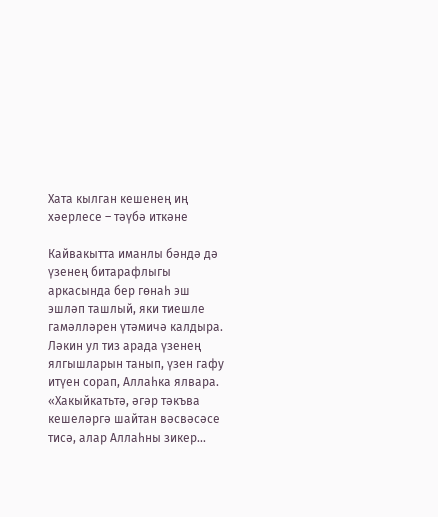Хата кылган кешенең иң хәерлесе – тәүбә иткәне

Кайвакытта иманлы бәндә дә үзенең битарафлыгы аркасында бер гөнаһ эш эшләп ташлый, яки тиешле гамәлләрен үтәмичә калдыра. Ләкин ул тиз арада үзенең ялгышларын танып, үзен гафу итүен сорап, Аллаһка ялвара.   «Хакыйкатьтә, әгәр тәкъва кешеләргә шайтан вәсвәсәсе тисә, алар Аллаһны зикер...